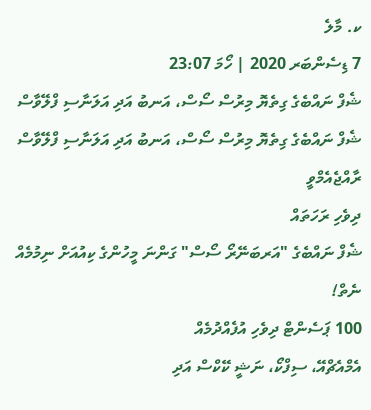ކ. މާލެ
7 ޑިސެންބަރ 2020 | ހޯމަ 23:07
ޝެފް ނައްބެގެ ގިތެޔޮ މިރުސް ސޯސް، އަނބު އަދި އަލަނާސި ފްލޭވާސް
ޝެފް ނައްބެގެ ގިތެޔޮ މިރުސް ސޯސް، އަނބު އަދި އަލަނާސި ފްލޭވާސް
ރާއްޖެއެމްވީ
ދިވެހި ރަހަތައް
ޝެފް ނައްބެގެ "އަރބަނޭރޯ ސޯސް" ގަންނަ މީހުންގެ ކިއުއަށް ނިމުމެއް ނެތް!
100 ޕަސެންޓް ދިވެހި އުފެއްދުމެއް
އެމްއެޗްއޭ، ސިފްކޯ، ނަޝީ ކޭކްސް އަދި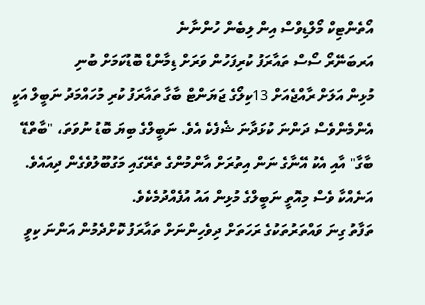އޯތެންޓިކް މޯލްޑިވްސް އިން ލިބެން ހުންނާނެ
އަރބަނޭރޯ ސޯސް ތައާރަފު ކުރިފަހުން ވަރަށް ޑިމާންޑް ބޮޑުކަމަށް ބުނި
މުޅިން އަލަށް ރާއްޖެއަށް 13ކިލޯގެ ޖަޔަންޓް ބާގާ ތައާރަފު ކުރި މުހައްމަދު ނަބީލް އަކީ އެންމެންވެސް ދަންނަ ކުޅަދާނަ ޝެފެކެ އެވެ. ނަބީލްގެ ބިޔަ ބޮޑު ނުވަތަ، "ބާތްޑޭ ބާގާ" އާއި އެކު އޭނާގެ ނަން އިތުރަށް އާންމުންގެ ތެރޭގައި މަގުބޫލުވެގެން ދިއައެވެ. އަނެއްކާ ވެސް މިއޮތީ ނަބީލްގެ މުޅިން އައު އުފެއްދުމެކެވެ.
ތަފާތު ގިނަ ވައްތަރުތަކުގެ ރަހަތަށް ދިވެހިންނަށް ތައާރަފު ކޮށްދެމުން އަންނަ ކިވީ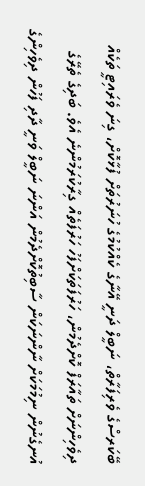ބޭކަރސްގެ ވެރިފަރާތް، ނަބީލް ދަނީ އޭނާގެ ކެއްކުމުގެ ހުނަރުތަށް ފުޅާކޮށް، ގިނަ ވެރައިޓީ ތަކެއް ދިވެހިންނަށް ތައާރަފް ކޮށްދެމުން، ހަރުފަތަކަށްފަހު ހަރުފަތެއް ގިރާކުރަމުންނެ އެވެ. ބަދިގެ ތެރޭގެ އުނގެނުން ނިމުމަކަށް ނާންނަކަން ސާބިތުކޮށްދެމުން އަންނަ ނަބީލް ވަނީ ދާދި ފަހުން ދިވެހިންގެ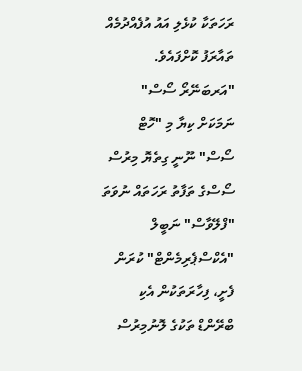ރަހަތަކާ ކުޅެލި އައު އުފެއްދުމެއް ތައާރަފު ކޮށްފައެވެ.
"އަރބަނޭރޯ ސޯސް" ނަމަކަށް ކިޔާ މި "ހޮޓް ސޯސް" ނޫނީ ގިތެޔޮ މިރުސް ސޯސްގެ ތަފާތު ރަހަތައް ނުވަތަ "ފްލޭވާސް" ނަބީލް "އެކްސްޕެރިމެންޓް" ކުރަން ފެށީ، ފިހާރަތަކުން އެކި ބްރޭންޑް ތަކުގެ ލޮނުމިރުސް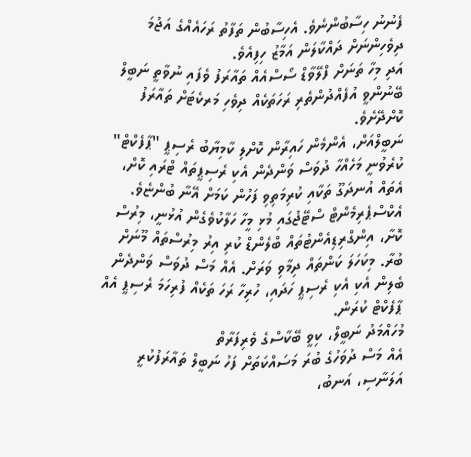ފެނުނު ހިސާބުންނެވެ. އެހިސާބުން ތަފާތު ރަހައެއްގެ އަޖުމަ ދިވެހިންނަށް ދައްކާލަން އަމާޒު ހިފިއެވެ.
އަދި މިހާ ތަނަށް ފްލޭވާޑް ސޯސްއެއް ތައާރަފު ވެފައި ނުވާތީ ނަބީލް ބޭނުންވީ އުފެއްދުންތެރި ރަހަތަކެއް ދިވެހި މަރކެޓަށް ތައާރަފު ކޮށްދޭށެވެ.
ނަބީލްއަށް، އެންމެން ހައިރާން ކޮށްލި ކާމިޔާބު ރެސިޕީ "ޕާފެކްޓް" ކުރެވުނީ މަހެއްހާ ދުވަސް ވަންދެން އެކި ރެސިޕީތައް ޓްރައި ކޮށް، އެތައް އުނދަގޫ ތަކާއި ކުރިމަތިވި ފަހުން ކަމަށް އޭނާ ބުންޏެވެ.
އެކްސްޕެރިމެންޓް ސްޓޭޖުގައި މުޅި މީހާ ހަލާކުވެގެން އުޅުނީ، މިރުސް ކޮށާ، އިންގްރިޑިއެންޓުތައް ބްލެންޑް ކުރި އިރު މިރުސްތައް މޫނަށް ބުރާ. މިކަހަލަ ކަންތައް ދިމާވި ވަރަށް. އެއް މަސް ދުވަސް ވަންދެން ބެލިން އެކި އެކި ރެސިޕީ ހަދައި، ހުރިހާ ރަހަ ތަކެއް ފުރިހަމަ ރެސިޕީ އެއް ޕާފެކްޓް ކުރަން.
މުހައްމަދު ނަބީލް، ކިވީ ބޭކާސްގެ ވެރިފަރާތް
އެއް މަސް ދުވަހުގެ ބުރަ މަސައްކަތަށް ފަހު ނަބީލް ތައާރަފުކުރީ އަލަނާސި، އަނބު،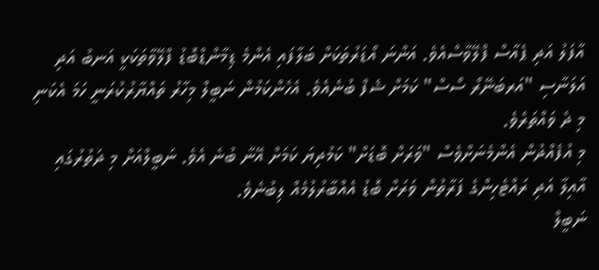އާފަލު އަދި ޕެއާސް ފްލޭވާސްއެވެ. އަންނަ އޯޑަރުތަކަށް ބަލާފައި އެންމެ ޑިމާންޑްބޮޑު ފްލޭވާތަކަކީ އަނބު އަދި އަލަނާސި "އަރބަނޭރޯ ސޯސް" ކަމަށް ޝެފް ބުނެއެވެ. އެހެންކަމުން ނަބީލް މިހާރު ތައްޔާރުކުރަނީ ހަމަ އެކަނި މި ދެ ވައްތަރެވެ.
މި އުފެއްދުން އެންމެނަށްވެސް "ވަރަށް ބޮޑަށް" ކަމުދިޔަ ކަމަށް އޭނާ ބުނެ އެވެ. ނަބީލްއަށް މި ދަތުރުގައި އާއިލާ އަދި ރައްޓެހިންގެ ފަރާތުން ވަރަށް ބޮޑު އެއްބާރުލުމެއް ލިބުނެވެ.
ނަބީލް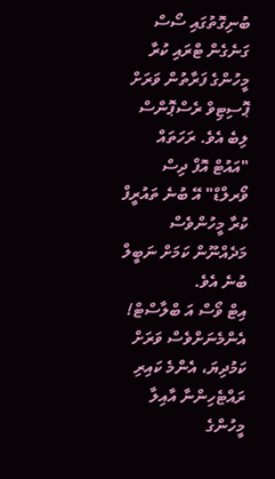ބުނިގޮތުގައި ސޯސް ގަނެގެން ޓްރައި ކުރާ މީހުންގެ ފަރާތުން ވަރަށް ޕޮސިޓިވް ރެސްޕޮންސް ލިބެ އެވެ. ރަހަތައް "އައުޓް އޮފް ދިސް ވޯރލްޑް" އޭ ބުނެ ތައުރީފް ކުރާ މީހުންވެސް މަދެއްނޫން ކަމަށް ނަބީލް ބުނެ އެވެ.
އިޓް ވޯސް އަ ބްލާސްޓް! އެންމެނަށްވެސް ވަރަށް ކަމުދިޔަ، އެންމެ ކައިރި ރައްޓެހިންނާ އާއިލާ މީހުންގެ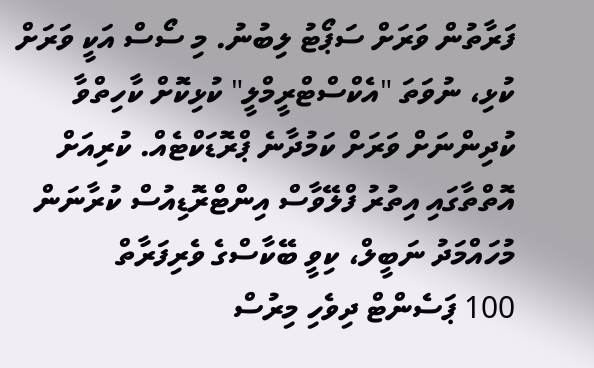ފަރާތުން ވަރަށް ސަޕޯޓު ލިބުނު. މި ސޯސް އަކީ ވަރަށް ކުޅި، ނުވަތަ "އެކްސްޓްރީމްލީ" ކުޅިކޮށް ކާހިތްވާ ކުދިންނަށް ވަރަށް ކަމުދާނެ ޕްރޮޑަކްޓެއް. ކުރިއަށް އޮތްތާގައި އިތުރު ފްލޭވާސް އިންޓްރޮޑިއުސް ކުރާނަން
މުހައްމަދު ނަބީލް، ކިވީ ބޭކާސްގެ ވެރިފަރާތް
100 ޕަސެންޓް ދިވެހި މިރުސް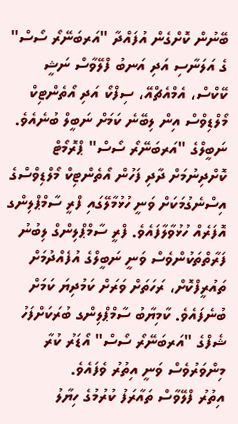ބޭނުން ކޮށްގެން އުފައްދާ "އަރބަނޭރޯ ސޯސް" ގެ އަލަނާސި އަދި އަނބު ފްލޭވާސް ނަޝީ ކޭކްސް، އެމްއެޗްއޭ، ސިފްކޯ އަދި އޯތެންޓިކް މޯލްޑިވްސް އިން ލިބޭނެ ކަމަށް ނަބީލް ބުނެއެވެ.
ނަބީލްގެ "އަރބަނޭރޯ ސޯސް" ޕްރޮމޯޓް ކޮށްދިނުމަށް ދާދި ފަހުން އޯތެންޓިކް މޯލްޑިވްސްގެ އިސްނެގުމަކަށް ވަނީ ހުޅުމާލޭގައި ފްރީ ސާމްޕްލިންގ އޮފަރެއް ހުޅުވާލާފައެވެ. ފްރީ ސާމްޕްލިންގް ލިބުނު ފަރާތްތަކުންވެސް ވަނީ ނަބީލްގެ އުފެއްދުމަށް ތައުރީފްކޮށް، ރަހަތަށް ވަރަށް ކަމުދިޔަ ކަމަށް ބުނެފައެވެ. ކާމިޔާބު ސާމްޕްލިންގ ބުރަކަށްފަހު ޝެފްގެ "އަރބަނޭރޯ ސޯސް" އޯޑަރު ކުރާ މިންވަރުވެސް ވަނީ އިތުރު ވެފައެވެ.
އިތުރު ފްލޭވާސް ތައާރަފު ކުރުމުގެ ހިޔާލު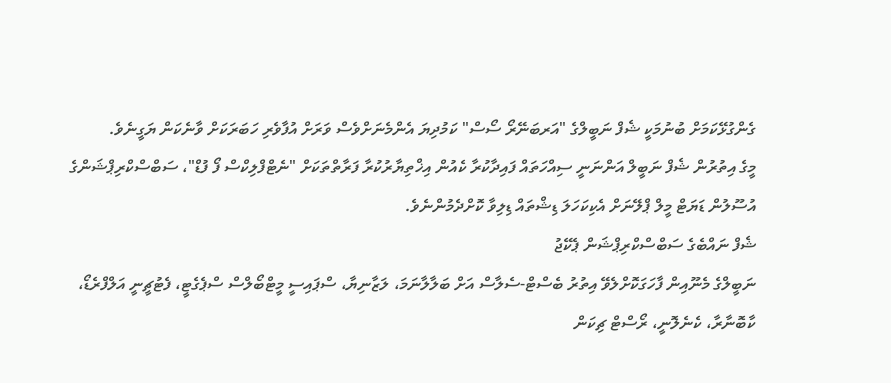ގެންގުޅޭކަމަށް ބުނުމަކީ ޝެފް ނަބީލްގެ "އަރބަނޭރޯ ސޯސް" ކަމުދިޔަ އެންމެނަށްވެސް ވަރަށް އުފާވެރި ހަބަރަކަށް ވާނެކަން ޔަގީނެވެ.
މީގެ އިތުރުން ޝެފް ނަބީލް އަންނަނީ ސިއްހަތައް ފައިދާކުރާ ކެއުން އިޚްތިޔާރުކުރާ ފަރާތްތަކަށް "ނެޓްފްލިކްސް ފޯ ފުޑް"، ސަބްސްކްރިޕްޝަންގެ އުސޫލުން ޑަޔަޓް މީލް ޕްލޭނަށް އެކިކަހަލަ ޑިޝްތައް ޑިލިވާ ކޮށްދެމުންނެވެ.
ޝެފް ނައްބެގެ ސަބްސްކްރިޕްޝަން ޕެކޭޖު
ނަބީލްގެ މެނޫއިން ފާހަގަކޮށްލެވޭ އިތުރު ބެސްޓް-ސެލާސް އަށް ބަލާލާނަމަ، ލަޒާނިޔާ، ސްޕައިސީ މީޓްބޯލްސް ސްޕެގެޓީ، ފެޓުޗީނީ އަލްފްރެޑޯ، ކާބޮނާރާ، ކެނެލޮނީ، ރޯސްޓް ޗިކަން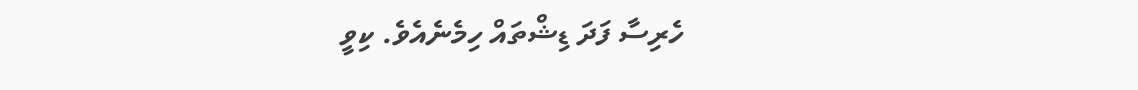ހެރިސާ ފަދަ ޑިޝްތައް ހިމެނެއެވެ. ކިވީ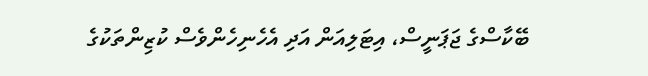ބޭކާސްގެ ޖަޕަނީސް، އިޓަލިއަން އަދި އެހެނިހެންވެސް ކުޒިންތަކުގެ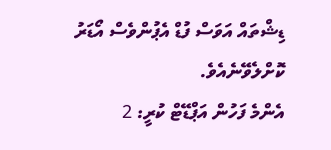ޑިޝްތައް އަވަސް ފުޑް އެޕުންވެސް އޯޑަރު ކޮށްލެވޭނެއެވެ.
އެންމެ ފަހުން އަޕްޑޭޓް ކުރީ: 2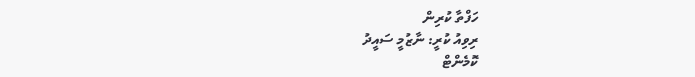ހަފްތާ ކުރިން
ރިވިއު ކުރީ: ނާޒުމީ ސައީދު
ކޮމެންޓް